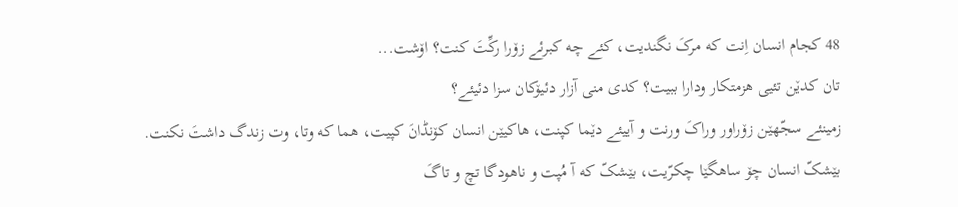48 کجام انسان اِنت که مرکَ نگندیت، کئے چه کبرئے زۆرا رکِّتَ کنت؟ اۆشت...
تان کدێن تئیی هزمتکار ودارا ببیت؟ کدی منی آزار دئیۆکان سزا دئیئے؟
زمینئے سجّهێن زۆراور وراکَ ورنت و آییئے دێما کپنت، هاکیێن انسان کۆنڈانَ کپیت، هما که وتا، وت زندگ داشتَ نکنت.
بێشکّ انسان چۆ ساهگێا چکرّیت، بێشکّ که آ مُپت و ناهودگا تچ و تاگَ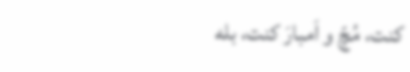کنت، مُچّ و اَمبارَ کنت، بله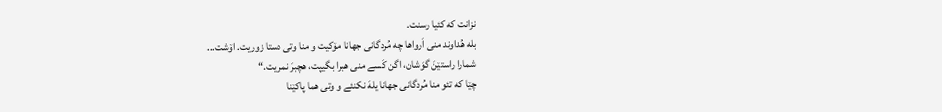نزانت که کئیا رسنت.
بله هُداوند منی اَرواها چه مُردگانی جهانا مۆکیت و منا وتی دستا زوریت. اۆشت...
شمارا راستێنَ گوَشان، اگن کَسے منی هبرا بگیپت، هچبرَ نمریت.“
چێا که تئو منا مُردگانی جهانا یلهَ نکنئے و وتی هما پاکێنا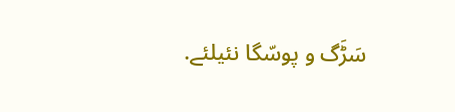سَڑَگ و پوسّگا نئیلئے.